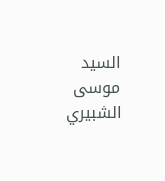السيد موسى الشبيري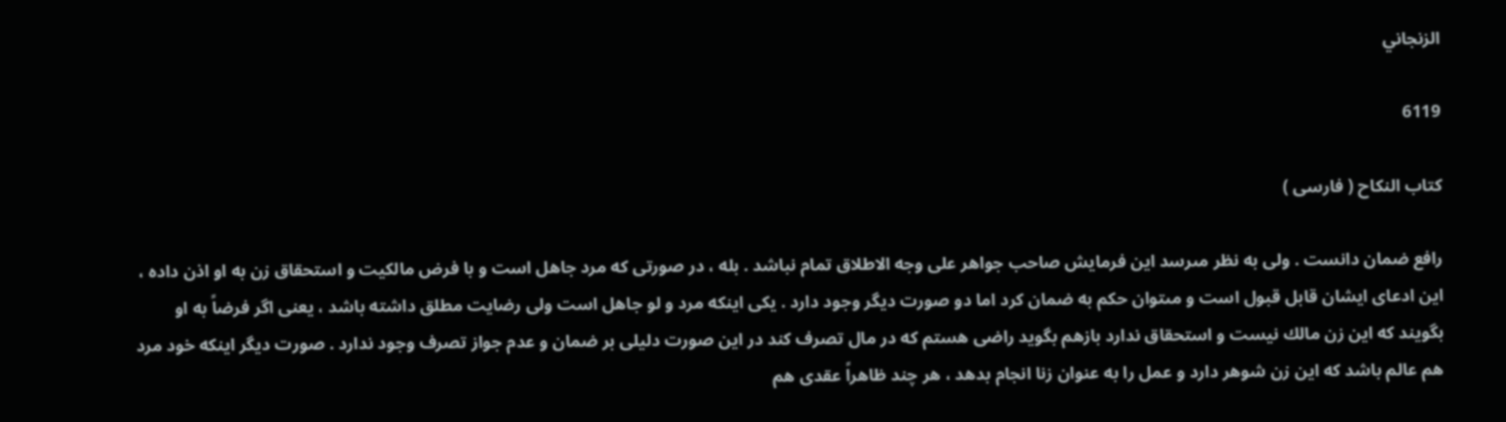الزنجاني

6119

كتاب النكاح ( فارسى )

رافع ضمان دانست . ولى به نظر مىرسد اين فرمايش صاحب جواهر على وجه الاطلاق تمام نباشد . بله ، در صورتى كه مرد جاهل است و با فرض مالكيت و استحقاق زن به او اذن داده ، اين ادعاى ايشان قابل قبول است و مىتوان حكم به ضمان كرد اما دو صورت ديگر وجود دارد . يكى اينكه مرد و لو جاهل است ولى رضايت مطلق داشته باشد ، يعنى اگر فرضاً به او بگويند كه اين زن مالك نيست و استحقاق ندارد بازهم بگويد راضى هستم كه در مال تصرف كند در اين صورت دليلى بر ضمان و عدم جواز تصرف وجود ندارد . صورت ديگر اينكه خود مرد هم عالم باشد كه اين زن شوهر دارد و عمل را به عنوان زنا انجام بدهد ، هر چند ظاهراً عقدى هم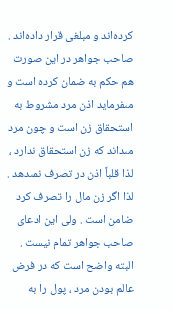كرده‌اند و مبلغى قرار داده‌اند . صاحب جواهر در اين صورت هم حكم به ضمان كرده است و مىفرمايد اذن مرد مشروط به استحقاق زن است و چون مرد مىداند كه زن استحقاق ندارد ، لذا قلباً اذن در تصرف نمىدهد . لذا اگر زن مال را تصرف كرد ضامن است . ولى اين ادعاى صاحب جواهر تمام نيست . البته واضح است كه در فرض عالم بودن مرد ، پول را به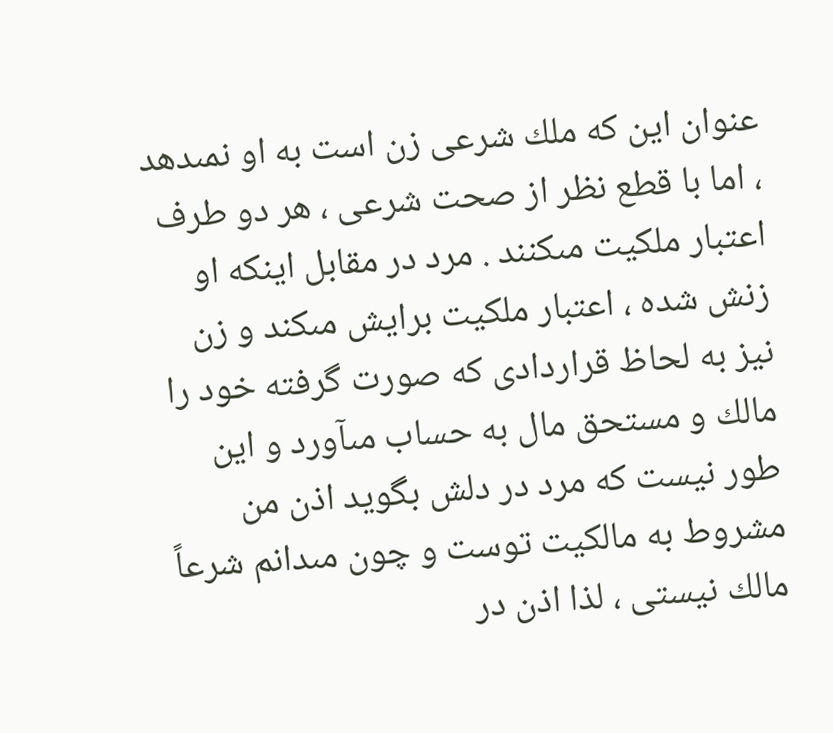عنوان اين كه ملك شرعى زن است به او نمىدهد ، اما با قطع نظر از صحت شرعى ، هر دو طرف اعتبار ملكيت مىكنند . مرد در مقابل اينكه او زنش شده ، اعتبار ملكيت برايش مىكند و زن نيز به لحاظ قراردادى كه صورت گرفته خود را مالك و مستحق مال به حساب مىآورد و اين طور نيست كه مرد در دلش بگويد اذن من مشروط به مالكيت توست و چون مىدانم شرعاً مالك نيستى ، لذا اذن در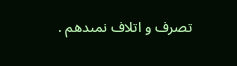تصرف و اتلاف نمىدهم .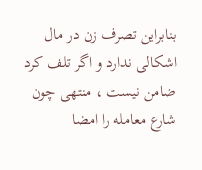بنابراين تصرف زن در مال اشكالى ندارد و اگر تلف كرد ضامن نيست ، منتهى چون شارع معامله را امضا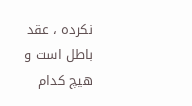نكرده ، عقد باطل است و هيچ كدام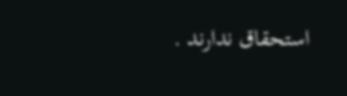استحقاق ندارند .